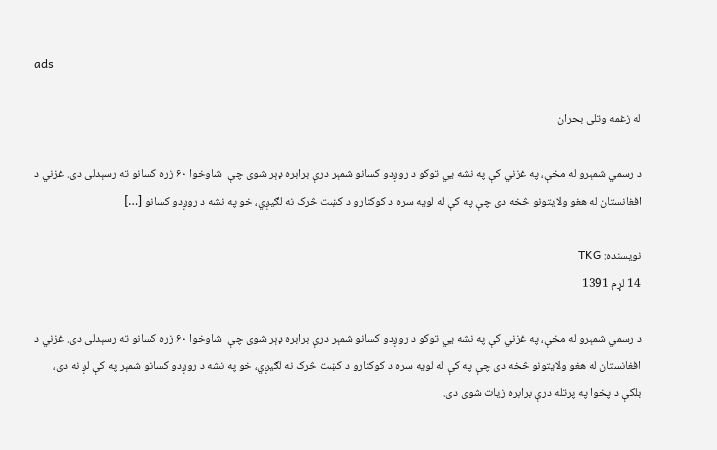ads

له زغمه وتلى بحران

د رسمي شمېرو له مخې، په غزني کې په نشه یي توکو د روږدو کسانو شمېر درې برابره ډېر شوی چې  شاوخوا ۶۰ زره کسانو ته رسېدلى دى. غزني د افغانستان له هغو ولايتونو څخه دى چې په کې له لويه سره د کوکنارو د کښت څرک نه لګيږي، خو په نشه د روږدو کسانو […]

نویسنده: TKG
14 لړم 1391

د رسمي شمېرو له مخې، په غزني کې په نشه یي توکو د روږدو کسانو شمېر درې برابره ډېر شوی چې  شاوخوا ۶۰ زره کسانو ته رسېدلى دى. غزني د افغانستان له هغو ولايتونو څخه دى چې په کې له لويه سره د کوکنارو د کښت څرک نه لګيږي، خو په نشه د روږدو کسانو شمېر په کې لږ نه دی، بلکې د پخوا په پرتله درې برابره زيات شوى دی.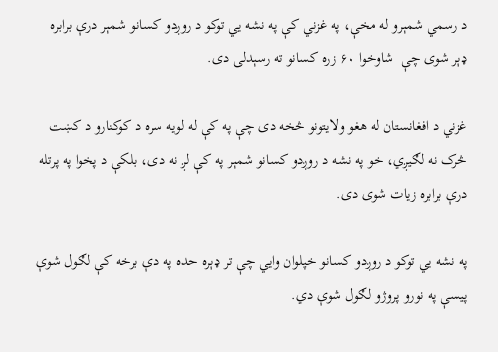د رسمي شمېرو له مخې، په غزني کې په نشه یي توکو د روږدو کسانو شمېر درې برابره ډېر شوی چې  شاوخوا ۶۰ زره کسانو ته رسېدلى دى.

غزني د افغانستان له هغو ولايتونو څخه دى چې په کې له لويه سره د کوکنارو د کښت څرک نه لګيږي، خو په نشه د روږدو کسانو شمېر په کې لږ نه دی، بلکې د پخوا په پرتله درې برابره زيات شوى دی.

په نشه يي توكو د روږدو کسانو خپلوان وايي چې تر ډېره حده په دې برخه کې لګول شوې پيسې په نورو پروژو لګول شوې دي.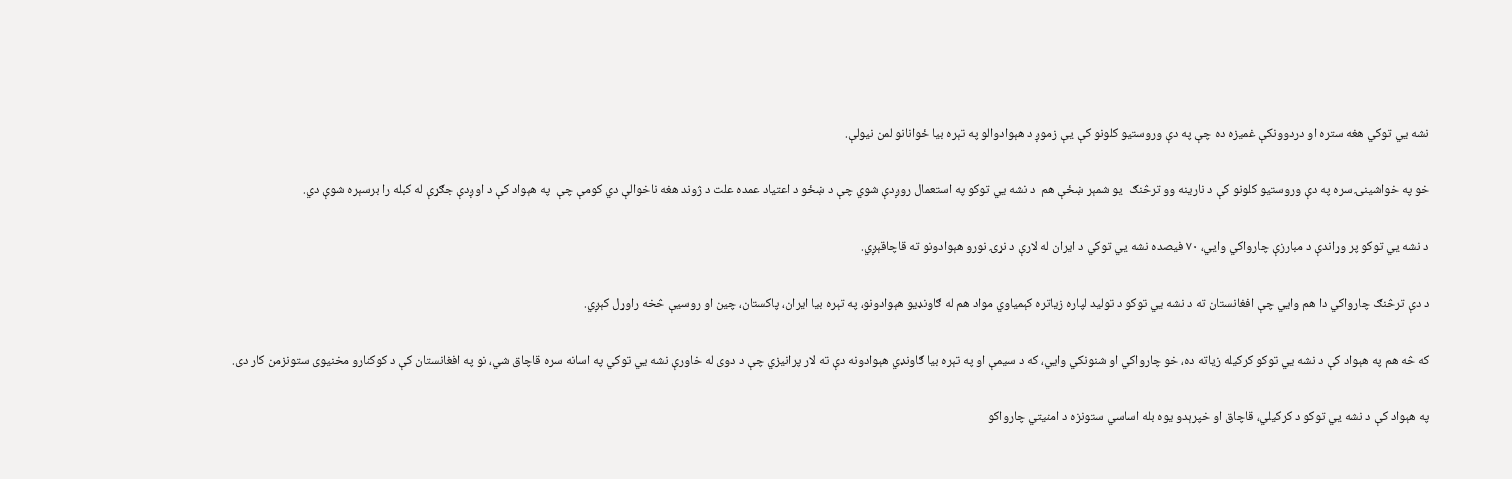نشه يي توكي هغه ستره او دردوونكې غميزه ده چې په دې وروستيو كلونو كې يې زموږ د هېوادوالو په تېره بيا ځوانانو لمن نيولې.

خو په خواشينۍ سره په دې وروستیو کلونو کې د نارینه وو ترڅنګ  یو شمېر ښځې هم  د نشه يي توكو په استعمال روږدې شوي چې د ښځو د اعتیاد عمده علت د ژوند هغه ناخوالې دي کومې چې  په هېواد کې د اوږدې جګړې له كبله را برسېره شوې دي.

د نشه يي توكو پر وړاندې د مبارزې چارواكي وايي، ۷۰ فيصده نشه يي توكي د ايران له لارې د نړۍ نورو هېوادونو ته قاچاقېږي.

د دې ترڅنګ چارواکي دا هم وايي چې افغانستان ته د نشه يي توکو د توليد لپاره زياتره کېمياوي مواد هم له ګاونډيو هېوادونو، په تېره بيا ايران، پاکستان، چين او روسيې څخه راوړل کېږي.

که څه هم په هېواد کې د نشه يي توکو کرکيله زياته ده، خو چارواکي او شنونکي وايي، که د سيمې او په تېره بيا ګاونډي هېوادونه دې ته لار پرانيزي چې د دوى له خاورې نشه يي توکي په اسانه سره قاچاق شي، نو په افغانستان کې د کوکنارو مخنيوى ستونزمن کار دى.

په هېواد كې د نشه يي توكو د كركيلي، قاچاق او خپرېدو يوه بله اساسي ستونزه د امنيتي چارواكو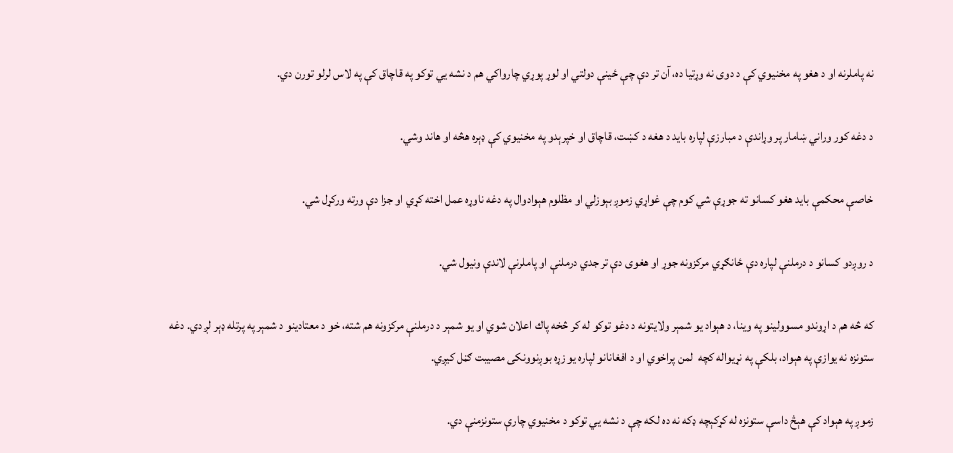نه پاملرنه او د هغو په مخنيوي كې د دوى نه وړتيا ده، آن تر دې چې ځينې دولتي او لوړ پوړي چارواكي هم د نشه يي توكو په قاچاق كې په لاس لرلو تورن دي.

د دغه كور وراني ښامار پر وړاندې د مبارزې لپاره بايد د هغه د كښت، قاچاق او خپرېدو په مخنيوي كې ډېره هڅه او هاند وشي.

خاصې محكمې بايد هغو كسانو ته جوړې شي كوم چې غواړي زموږ بېوزلي او مظلوم هېوادوال په دغه ناوړه عمل اخته كړي او جزا دې ورته وركړل شي.

د روږدو كسانو د درملنې لپاره دې ځانګړي مركزونه جوړ او هغوى دې تر جدي درملنې او پاملرنې لاندې ونيول شي.

كه څه هم د اړوندو مسوولينو په وينا، د هېواد یو شمېر ولايتونه د دغو توكو له كر څخه پاك اعلان شوي او يو شمېر د درملنې مركزونه هم شته، خو د معتادينو د شمېر په پرتله ډېر لږ دي. دغه ستونزه نه يوازې په هېواد، بلكې په نړيواله كچه  لمن پراخوي او د افغانانو لپاره يو زړه بوږنوونكى مصيبت ګڼل كيږي.

زموږ په هېواد كې هېڅ داسې ستونزه له كړكېچه ډكه نه ده لكه چې د نشه يي توكو د مخنيوي چارې ستونزمنې دي.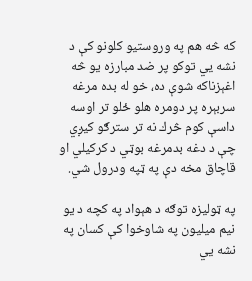كه څه هم په وروستيو كلونو كې د نشه يي توكو پر ضد مبارزه يو څه اغېزناكه شوې ده، خو له بده مرغه سربېره پر دومره هلو ځلو تر اوسه داسې كوم څرك نه تر سترګو كيږي چې د دغه بدمرغه بوټي د كركيلي او قاچاق مخه دې په ټپه ودرول شي.

په ټوليزه توګه د هېواد په كچه د یو نیم ميليون په شاوخوا كې كسان په نشه يي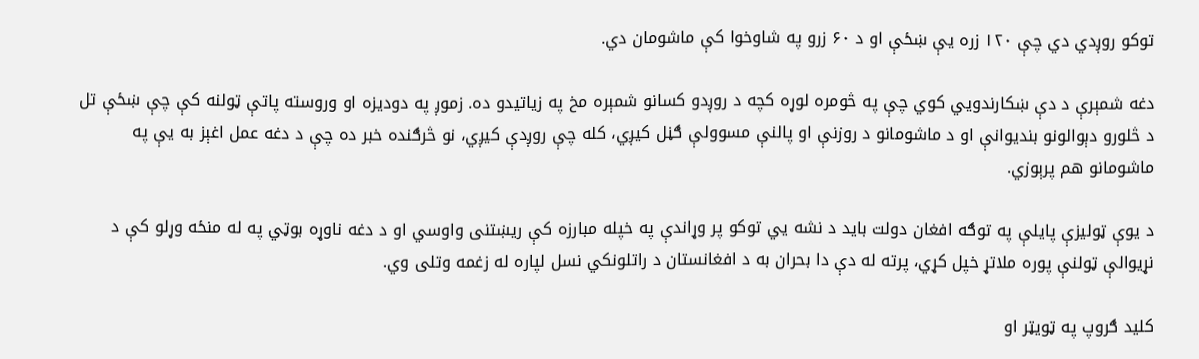توكو روږدي دي چې ۱۲۰ زره يې ښځې او د ۶۰ زرو په شاوخوا كې ماشومان دي.

دغه شمېرې د دې ښكارندويي كوي چې په څومره لوړه كچه د روږدو كسانو شمېره مخ په زياتيدو ده. زموږ په دوديزه او وروسته پاتې ټولنه كې چې ښځې تل د څلورو دېوالونو بنديوانې او د ماشومانو د روزنې او پالنې مسوولې ګڼل كيږي، كله چې روږدې كيږي، نو څرګنده خبر ده چې د دغه عمل اغېز به يې په ماشومانو هم پرېوزي.

د يوې ټوليزې پايلې په توګه افغان دولت بايد د نشه يي توكو پر وړاندې په خپله مبارزه كې ريښتنى واوسي او د دغه ناوړه بوټي په له منځه وړلو كې د نړيوالې ټولنې پوره ملاتړ خپل كړي، پرته له دې دا بحران به د افغانستان د راتلونكي نسل لپاره له زغمه وتلى وي.

کلید ګروپ په ټویټر او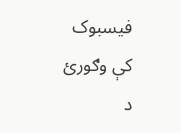فیسبوک کې وګورئ
د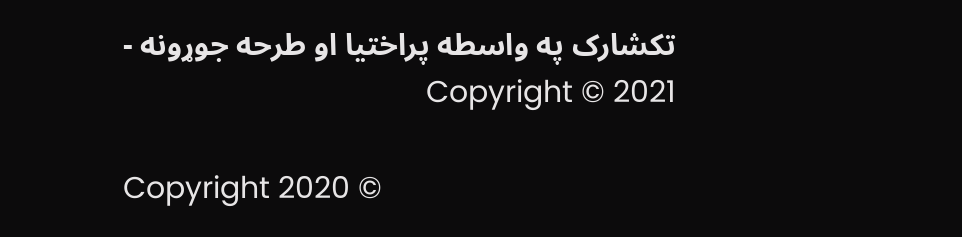تکشارک په واسطه پراختیا او طرحه جوړونه - Copyright © 2021

Copyright 2020 ©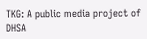TKG: A public media project of DHSA